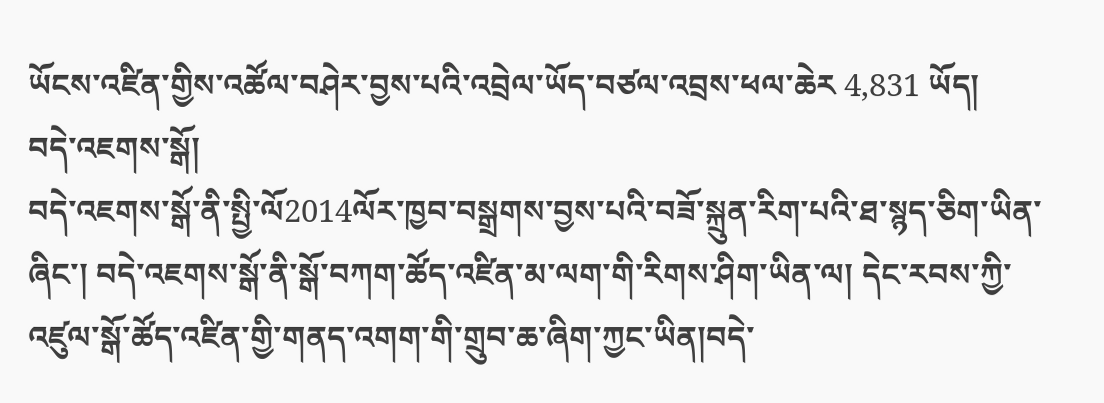ཡོངས་འཛིན་གྱིས་འཚོལ་བཤེར་བྱས་པའི་འབྲེལ་ཡོད་བཙལ་འབྲས་ཕལ་ཆེར 4,831 ཡོད།
བདེ་འཇགས་སྒོ།
བདེ་འཇགས་སྒོ་ནི་སྤྱི་ལོ2014ལོར་ཁྱབ་བསྒྲགས་བྱས་པའི་བཟོ་སྐྲུན་རིག་པའི་ཐ་སྙད་ཅིག་ཡིན་ཞིང་། བདེ་འཇགས་སྒོ་ནི་སྒོ་བཀག་ཚོད་འཛིན་མ་ལག་གི་རིགས་ཤིག་ཡིན་ལ། དེང་རབས་ཀྱི་འཛུལ་སྒོ་ཚོད་འཛིན་གྱི་གནད་འགག་གི་གྲུབ་ཆ་ཞིག་ཀྱང་ཡིན།བདེ་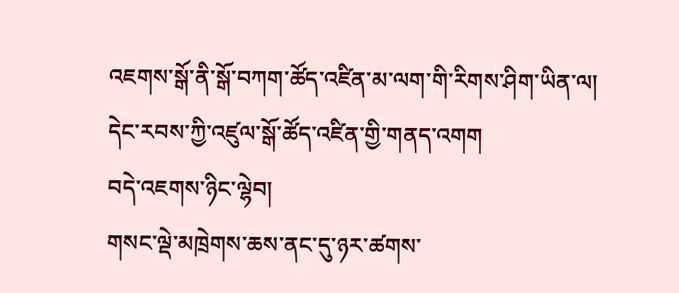འཇགས་སྒོ་ནི་སྒོ་བཀག་ཚོད་འཛིན་མ་ལག་གི་རིགས་ཤིག་ཡིན་ལ། དེང་རབས་ཀྱི་འཛུལ་སྒོ་ཚོད་འཛིན་གྱི་གནད་འགག
བདེ་འཇགས་ཉིང་ལྷེབ།
གསང་ལྡེ་མཁྲེགས་ཆས་ནང་དུ་ཉར་ཚགས་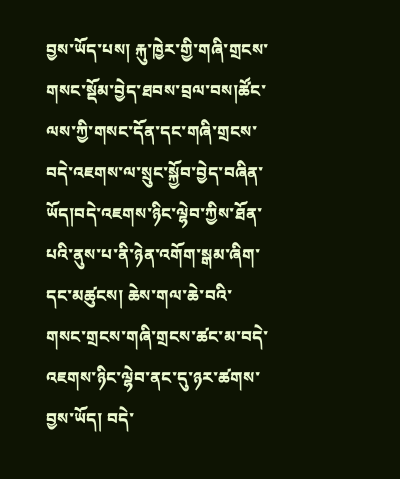བྱས་ཡོད་པས། རྐུ་ཁྱེར་གྱི་གཞི་གྲངས་གསང་སྡོམ་བྱེད་ཐབས་བྲལ་བས།ཚོང་ལས་ཀྱི་གསང་དོན་དང་གཞི་གྲངས་བདེ་འཇགས་ལ་སྲུང་སྐྱོབ་བྱེད་བཞིན་ཡོད།བདེ་འཇགས་ཉིང་ལྷེབ་ཀྱིས་ཐོན་པའི་ནུས་པ་ནི་ཉེན་འགོག་སྒམ་ཞིག་དང་མཚུངས། ཆེས་གལ་ཆེ་བའི་གསང་གྲངས་གཞི་གྲངས་ཚང་མ་བདེ་འཇགས་ཉིང་ལྷེབ་ནང་དུ་ཉར་ཚགས་བྱས་ཡོད། བདེ་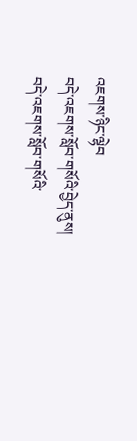འཇགས་ཉིང་ལྷེབ
བདེ་འཇགས་སློབ་གསོའི་བྱེད་ནུས།
བདེ་འཇགས་སློབ་གསོའི་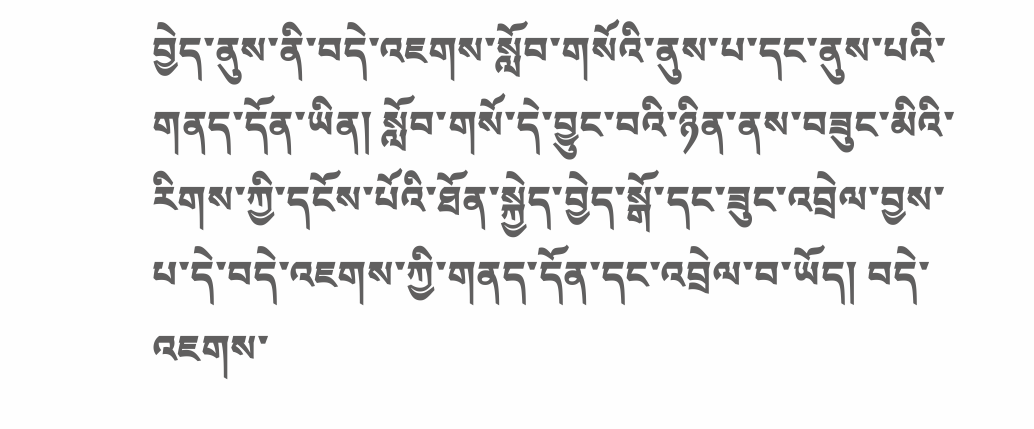བྱེད་ནུས་ནི་བདེ་འཇགས་སློབ་གསོའི་ནུས་པ་དང་ནུས་པའི་གནད་དོན་ཡིན། སློབ་གསོ་དེ་བྱུང་བའི་ཉིན་ནས་བཟུང་མིའི་རིགས་ཀྱི་དངོས་པོའི་ཐོན་སྐྱེད་བྱེད་སྒོ་དང་ཟུང་འབྲེལ་བྱས་པ་དེ་བདེ་འཇགས་ཀྱི་གནད་དོན་དང་འབྲེལ་བ་ཡོད། བདེ་འཇགས་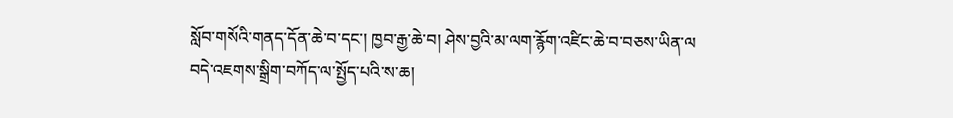སློབ་གསོའི་གནད་དོན་ཆེ་བ་དང་། ཁྱབ་རྒྱ་ཆེ་བ། ཤེས་བྱའི་མ་ལག་རྙོག་འཛིང་ཆེ་བ་བཅས་ཡིན་ལ
བདེ་འཇགས་སྒྲིག་བཀོད་ལ་སྤྱོད་པའི་ས་ཆ།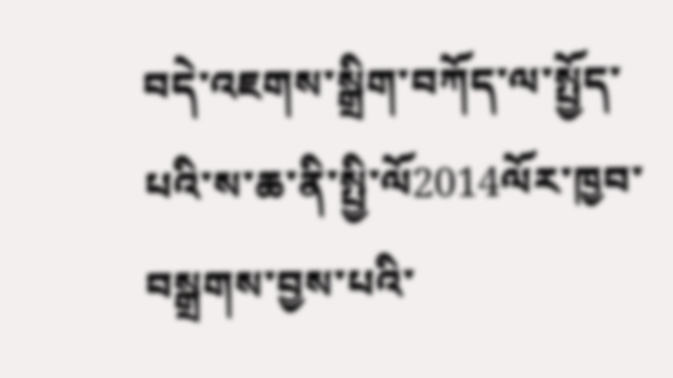བདེ་འཇགས་སྒྲིག་བཀོད་ལ་སྤྱོད་པའི་ས་ཆ་ནི་སྤྱི་ལོ2014ལོར་ཁྱབ་བསྒྲགས་བྱས་པའི་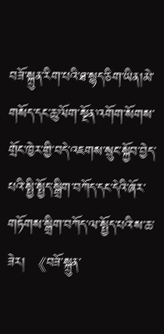བཟོ་སྐྲུན་རིག་པའི་ཐ་སྙད་ཅིག་ཡིན།མེ་གསོད་དང་ཆུ་ལོག་སྔོན་འགོག་སོགས་གྲོང་ཁྱེར་གྱི་བདེ་འཇགས་སྲུང་སྐྱོབ་བྱེད་པའི་སྤྱི་སྤྱོད་སྒྲིག་བཀོད་དང་དེའི་ཞོར་གཏོགས་སྒྲིག་བཀོད་ལ་སྤྱོད་པའི་ས་ཆ་ཟེར། 《བཟོ་སྐྲུན་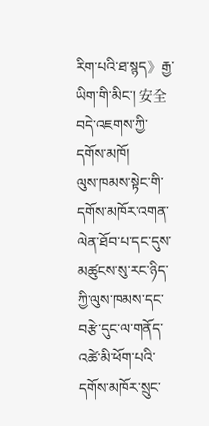རིག་པའི་ཐ་སྙད》རྒྱ་ཡིག་གི་མིང་། 安全
བདེ་འཇགས་ཀྱི་དགོས་མཁོ།
ལུས་ཁམས་སྟེང་གི་དགོས་མཁོར་འགན་ལེན་ཐོབ་པ་དང་དུས་མཚུངས་སུ་རང་ཉིད་ཀྱི་ལུས་ཁམས་དང་བརྩེ་དུང་ལ་གནོད་འཚེ་མི་ཕོག་པའི་དགོས་མཁོར་སྲུང་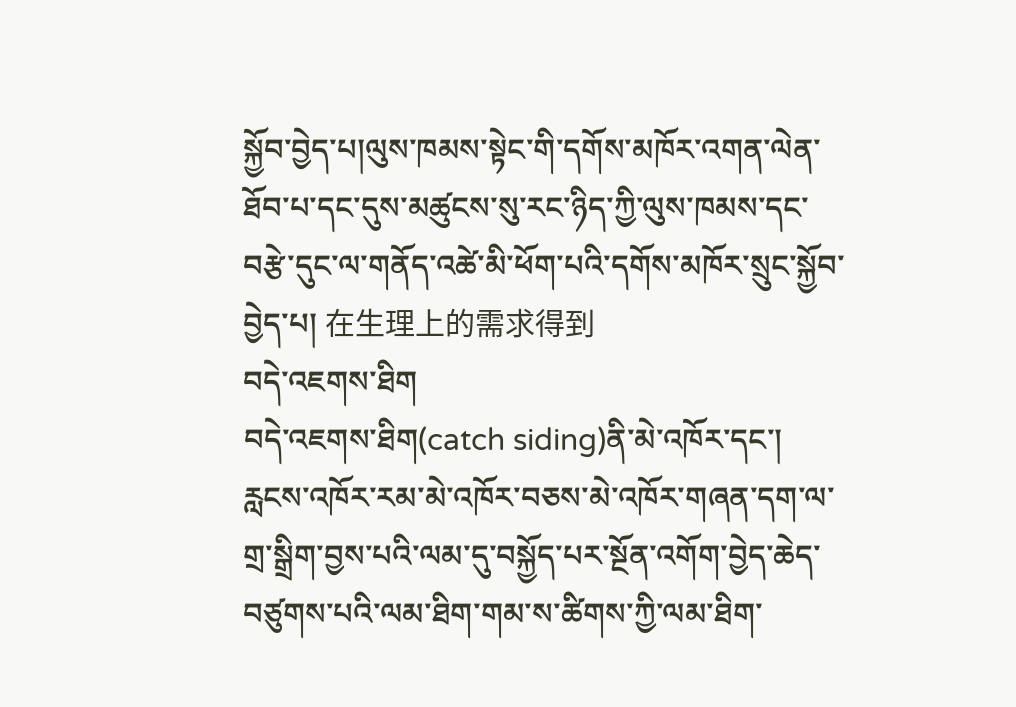སྐྱོབ་བྱེད་པ།ལུས་ཁམས་སྟེང་གི་དགོས་མཁོར་འགན་ལེན་ཐོབ་པ་དང་དུས་མཚུངས་སུ་རང་ཉིད་ཀྱི་ལུས་ཁམས་དང་བརྩེ་དུང་ལ་གནོད་འཚེ་མི་ཕོག་པའི་དགོས་མཁོར་སྲུང་སྐྱོབ་བྱེད་པ། 在生理上的需求得到
བདེ་འཇགས་ཐིག
བདེ་འཇགས་ཐིག(catch siding)ནི་མེ་འཁོར་དང་། རླངས་འཁོར་རམ་མེ་འཁོར་བཅས་མེ་འཁོར་གཞན་དག་ལ་གྲ་སྒྲིག་བྱས་པའི་ལམ་དུ་བསྐྱོད་པར་སྔོན་འགོག་བྱེད་ཆེད་བཙུགས་པའི་ལམ་ཐིག་གམ་ས་ཚིགས་ཀྱི་ལམ་ཐིག་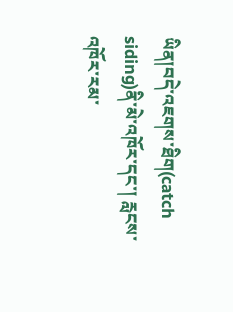ཡིན།བདེ་འཇགས་ཐིག(catch siding)ནི་མེ་འཁོར་དང་། རླངས་འཁོར་རམ་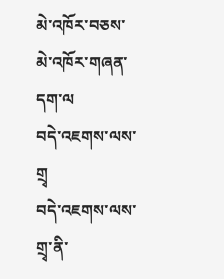མེ་འཁོར་བཅས་མེ་འཁོར་གཞན་དག་ལ
བདེ་འཇགས་ལས་གྲྭ
བདེ་འཇགས་ལས་གྲྭ་ནི་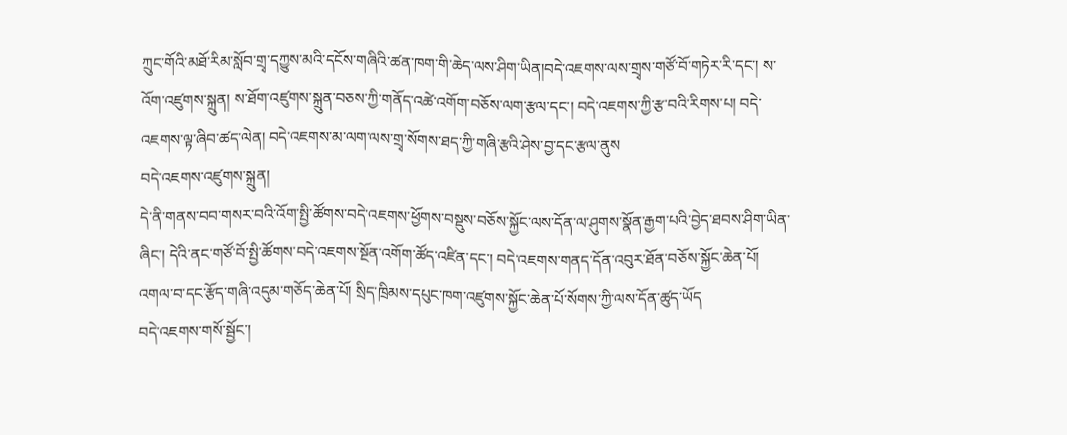ཀྲུང་གོའི་མཐོ་རིམ་སློབ་གྲྭ་དཀྱུས་མའི་དངོས་གཞིའི་ཚན་ཁག་གི་ཆེད་ལས་ཤིག་ཡིན།བདེ་འཇགས་ལས་གྲྭས་གཙོ་བོ་གཏེར་རི་དང་། ས་འོག་འཛུགས་སྐྲུན། ས་ཐོག་འཛུགས་སྐྲུན་བཅས་ཀྱི་གནོད་འཚེ་འགོག་བཅོས་ལག་རྩལ་དང་། བདེ་འཇགས་ཀྱི་རྩ་བའི་རིགས་པ། བདེ་འཇགས་ལྟ་ཞིབ་ཚད་ལེན། བདེ་འཇགས་མ་ལག་ལས་གྲྭ་སོགས་ཐད་ཀྱི་གཞི་རྩའི་ཤེས་བྱ་དང་རྩལ་ནུས
བདེ་འཇགས་འཛུགས་སྐྲུན།
དེ་ནི་གནས་བབ་གསར་བའི་འོག་སྤྱི་ཚོགས་བདེ་འཇགས་ཕྱོགས་བསྡུས་བཅོས་སྐྱོང་ལས་དོན་ལ་ཤུགས་སྣོན་རྒྱག་པའི་བྱེད་ཐབས་ཤིག་ཡིན་ཞིང་། དེའི་ནང་གཙོ་བོ་སྤྱི་ཚོགས་བདེ་འཇགས་སྔོན་འགོག་ཚོད་འཛིན་དང་། བདེ་འཇགས་གནད་དོན་འབུར་ཐོན་བཅོས་སྐྱོང་ཆེན་པོ། འགལ་བ་དང་རྩོད་གཞི་འདུམ་གཅོད་ཆེན་པོ། སྲིད་ཁྲིམས་དཔུང་ཁག་འཛུགས་སྐྱོང་ཆེན་པོ་སོགས་ཀྱི་ལས་དོན་ཚུད་ཡོད
བདེ་འཇགས་གསོ་སྦྱོང་།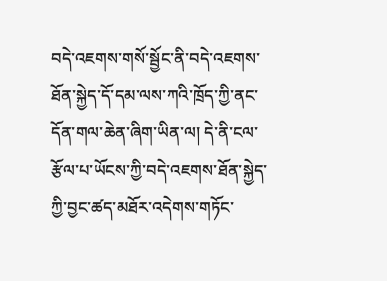བདེ་འཇགས་གསོ་སྦྱོང་ནི་བདེ་འཇགས་ཐོན་སྐྱེད་དོ་དམ་ལས་ཀའི་ཁྲོད་ཀྱི་ནང་དོན་གལ་ཆེན་ཞིག་ཡིན་ལ། དེ་ནི་ངལ་རྩོལ་པ་ཡོངས་ཀྱི་བདེ་འཇགས་ཐོན་སྐྱེད་ཀྱི་བྱང་ཚད་མཐོར་འདེགས་གཏོང་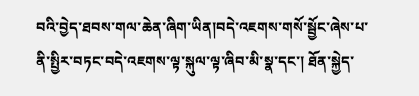བའི་བྱེད་ཐབས་གལ་ཆེན་ཞིག་ཡིན།བདེ་འཇགས་གསོ་སྦྱོང་ཞེས་པ་ནི་སྤྱིར་བཏང་བདེ་འཇགས་ལྟ་སྐུལ་ལྟ་ཞིབ་མི་སྣ་དང་། ཐོན་སྐྱེད་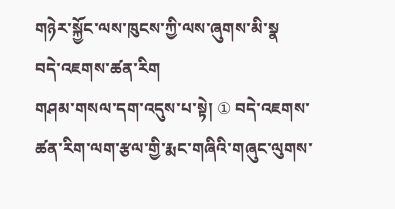གཉེར་སྐྱོང་ལས་ཁུངས་ཀྱི་ལས་ཞུགས་མི་སྣ
བདེ་འཇགས་ཚན་རིག
གཤམ་གསལ་དག་འདུས་པ་སྟེ། ① བདེ་འཇགས་ཚན་རིག་ལག་རྩལ་གྱི་རྨང་གཞིའི་གཞུང་ལུགས་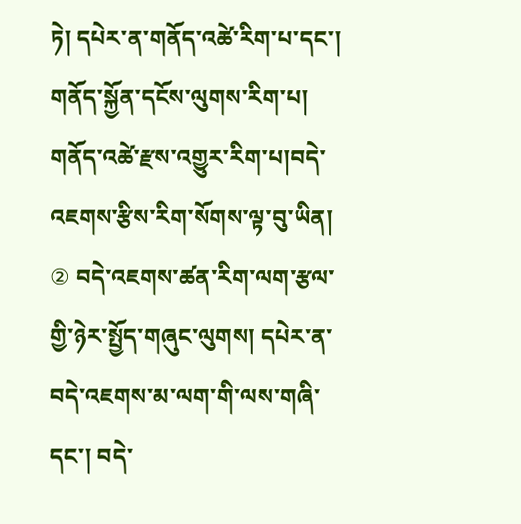ཏེ། དཔེར་ན་གནོད་འཚེ་རིག་པ་དང་། གནོད་སྐྱོན་དངོས་ལུགས་རིག་པ། གནོད་འཚེ་རྫས་འགྱུར་རིག་པ།བདེ་འཇགས་རྩིས་རིག་སོགས་ལྟ་བུ་ཡིན། ② བདེ་འཇགས་ཚན་རིག་ལག་རྩལ་གྱི་ཉེར་སྤྱོད་གཞུང་ལུགས། དཔེར་ན་བདེ་འཇགས་མ་ལག་གི་ལས་གཞི་དང་། བདེ་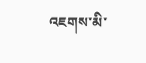འཇགས་མི་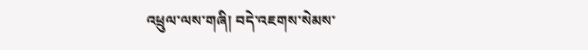འཕྲུལ་ལས་གཞི། བདེ་འཇགས་སེམས་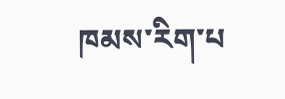ཁམས་རིག་པ